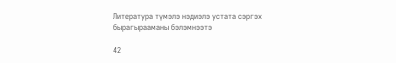Литература түмэлэ нэдиэлэ устата сэргэх бырагырааманы бэлэмнээтэ

42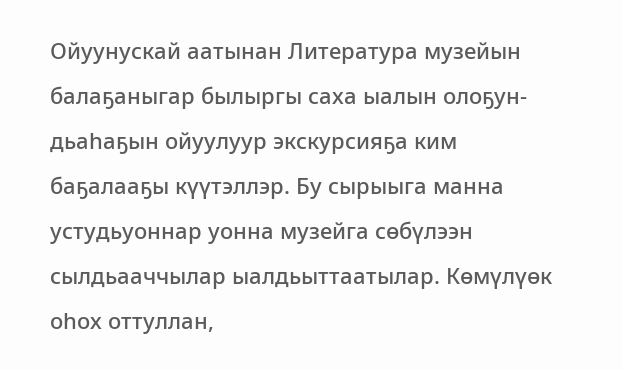Ойуунускай аатынан Литература музейын балаҕаныгар былыргы саха ыалын олоҕун-дьаһаҕын ойуулуур экскурсияҕа ким баҕалааҕы күүтэллэр. Бу сырыыга манна устудьуоннар уонна музейга сөбүлээн сылдьааччылар ыалдьыттаатылар. Көмүлүөк оһох оттуллан,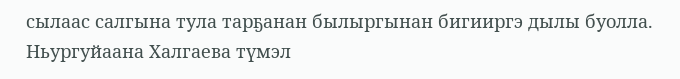сылаас салгына тула тарҕанан былыргынан бигииргэ дылы буолла. Ньургуйаана Халгаева түмэл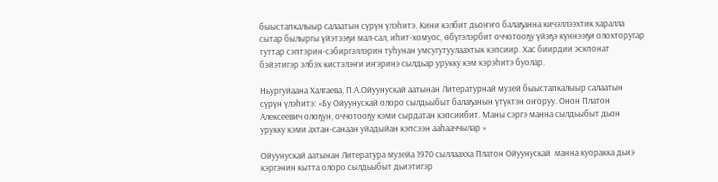быыстапкалыыр салаатын сүрүн үлэһитэ. Кини кэлбит дьоҥҥо балаҕанна кичэллээхтик харалла сытар былыргы үйэтээҕи мал-сал, иһит-хомуос, өбүгэлэрбит оччотооҕу үйэҕэ күннээҕи олохторугар туттар сэптэрин-сэбиргэллэрин туһунан умсугутуулаахтык кэпсиир. Хас биирдии эскпонат  бэйэтигэр элбэх кистэлэҥи иҥэринэ сылдьар урукку кэм кэрэһитэ буолар.

Ньургуйаана Халгаева, П.А.Ойуунускай аатынан Литературнай музей быыстапкалыыр салаатын сүрүн үлэһитэ: «Бу Ойуунускай олоро сылдьыбыт балаҕанын үтүктэн оҥоруу. Онон Платон Алексеевич олоҕун, оччотооҕу кэми сырдатан кэпсиибит. Маны сэргэ манна сылдьыбыт дьон урукку кэми ахтан-санаан уйадыйан кэпсээн ааһааччылар »

Ойуунускай аатынан Литература музейа 1970 сыллаахха Платон Ойуунускай  манна куоракка дьиэ кэргэнин кытта олоро сылдьыбыт дьиэтигэр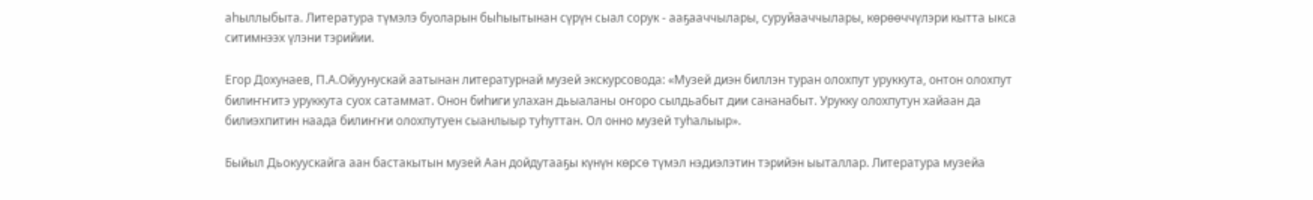аһыллыбыта. Литература түмэлэ буоларын быһыытынан сүрүн сыал сорук - ааҕааччылары, суруйааччылары, көрөөччүлэри кытта ыкса ситимнээх үлэни тэрийии.

Егор Дохунаев, П.А.Ойуунускай аатынан литературнай музей экскурсовода: «Музей диэн биллэн туран олохпут уруккута, онтон олохпут билиҥҥитэ уруккута суох сатаммат. Онон биһиги улахан дьыаланы оҥоро сылдьабыт дии сананабыт. Урукку олохпутун хайаан да билиэхпитин наада билиҥҥи олохпутуен сыанлыыр туһуттан. Ол онно музей туһалыыр».

Быйыл Дьокуускайга аан бастакытын музей Аан дойдутааҕы күнүн көрсө түмэл нэдиэлэтин тэрийэн ыыталлар. Литература музейа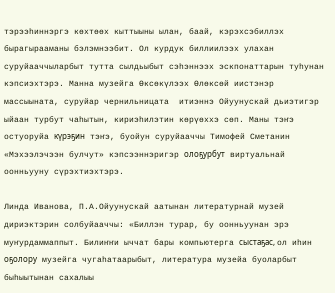тэрээһиннэргэ көхтөөх кыттыыны ылан, баай, кэрэхсэбиллэх бырагырааманы бэлэмнээбит. Ол курдук биллиилээх улахан суруйааччыларбыт тутта сылдьыбыт сэһэннээх эскпонаттарын туһунан кэпсиэхтэрэ. Манна музейга Өксөкүлээх Өлөксөй иистэнэр массыыната, суруйар чернильницата  итиэннэ Ойуунускай дьиэтигэр ыйаан турбут чаһытын, кириэһилэтин көрүөххэ сөп. Маны тэҥэ остуоруйа күрэҕин тэҥэ, буойун суруйааччы Тимофей Сметанин «Мэхээлэчээн булчут» кэпсээннэригэр олоҕурбут виртуальнай оонньууну сүрэхтиэхтэрэ.

Линда Иванова, П.А.Ойуунускай аатынан литературнай музей дириэктэрин солбуйааччы: «Биллэн турар, бу оонньуунан эрэ муҥурдаммаппыт. Билиҥҥи ыччат бары компьютерга сыстаҕас, ол иһин оҕолору музейга чугаһатаарыбыт, литература музейа буоларбыт быһыытынан сахалыы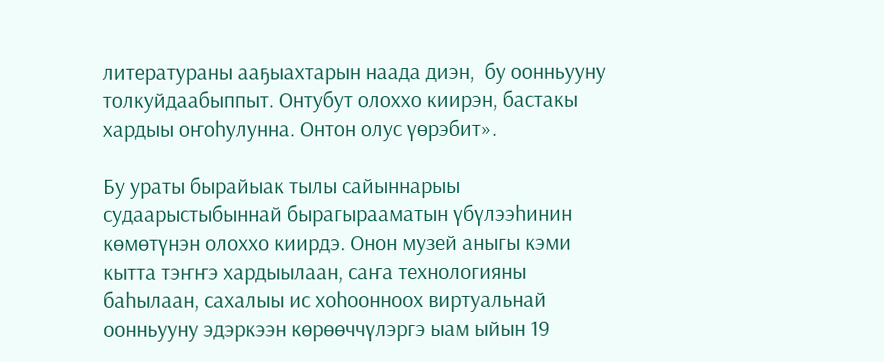литератураны ааҕыахтарын наада диэн,  бу оонньууну толкуйдаабыппыт. Онтубут олоххо киирэн, бастакы хардыы оҥоһулунна. Онтон олус үөрэбит».

Бу ураты бырайыак тылы сайыннарыы судаарыстыбыннай бырагырааматын үбүлээһинин көмөтүнэн олоххо киирдэ. Онон музей аныгы кэми кытта тэҥҥэ хардыылаан, саҥа технологияны баһылаан, сахалыы ис хоһоонноох виртуальнай оонньууну эдэркээн көрөөччүлэргэ ыам ыйын 19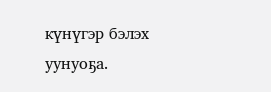күнүгэр бэлэх уунуоҕа.